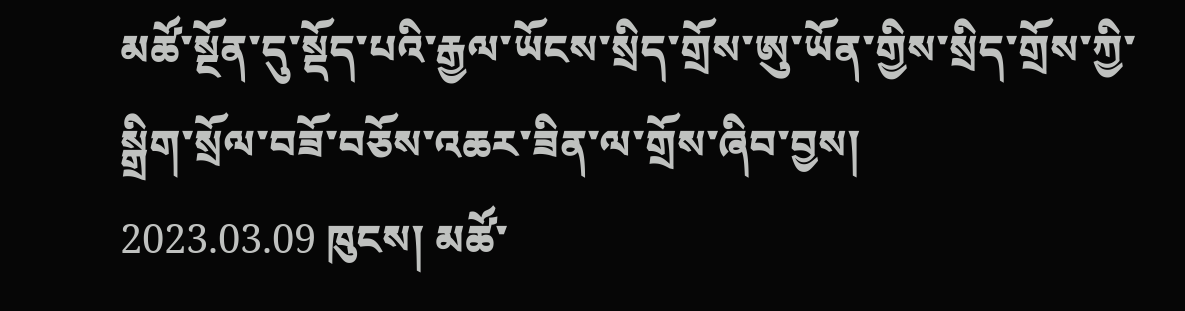མཚོ་སྔོན་དུ་སྡོད་པའི་རྒྱལ་ཡོངས་སྲིད་གྲོས་ཨུ་ཡོན་གྱིས་སྲིད་གྲོས་ཀྱི་སྒྲིག་སྲོལ་བཟོ་བཅོས་འཆར་ཟིན་ལ་གྲོས་ཞིབ་བྱས།
2023.03.09 ཁུངས། མཚོ་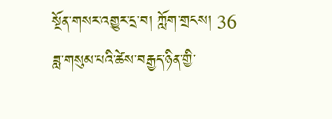སྔོན་གསར་འགྱུར་དྲ་བ། ཀློག་གྲངས། 36
ཟླ་གསུམ་པའི་ཚེས་བརྒྱད་ཉིན་གྱི་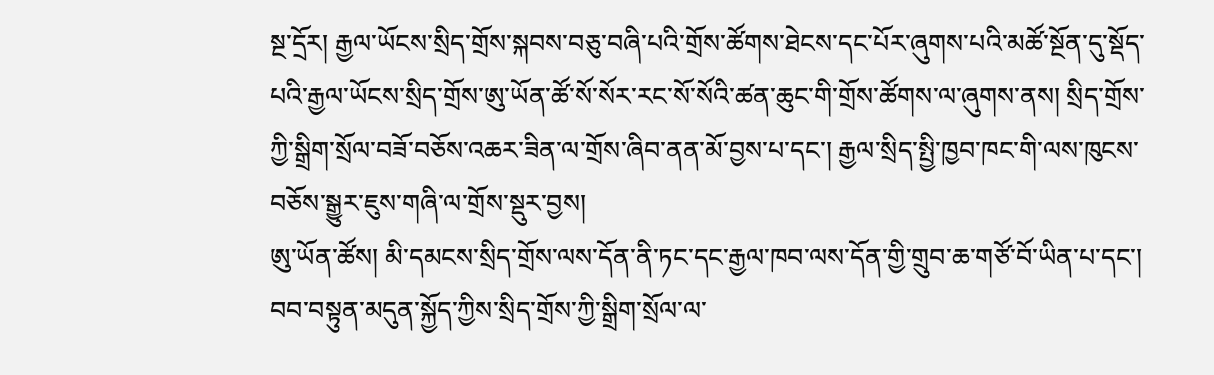སྔ་དྲོར། རྒྱལ་ཡོངས་སྲིད་གྲོས་སྐབས་བཅུ་བཞི་པའི་གྲོས་ཚོགས་ཐེངས་དང་པོར་ཞུགས་པའི་མཚོ་སྔོན་དུ་སྡོད་པའི་རྒྱལ་ཡོངས་སྲིད་གྲོས་ཨུ་ཡོན་ཚོ་སོ་སོར་རང་སོ་སོའི་ཚན་ཆུང་གི་གྲོས་ཚོགས་ལ་ཞུགས་ནས། སྲིད་གྲོས་ཀྱི་སྒྲིག་སྲོལ་བཟོ་བཅོས་འཆར་ཟིན་ལ་གྲོས་ཞིབ་ནན་མོ་བྱས་པ་དང་། རྒྱལ་སྲིད་སྤྱི་ཁྱབ་ཁང་གི་ལས་ཁུངས་བཅོས་སྒྱུར་ཇུས་གཞི་ལ་གྲོས་སྡུར་བྱས།
ཨུ་ཡོན་ཚོས། མི་དམངས་སྲིད་གྲོས་ལས་དོན་ནི་ཏང་དང་རྒྱལ་ཁབ་ལས་དོན་གྱི་གྲུབ་ཆ་གཙོ་བོ་ཡིན་པ་དང་། བབ་བསྟུན་མདུན་སྐྱོད་ཀྱིས་སྲིད་གྲོས་ཀྱི་སྒྲིག་སྲོལ་ལ་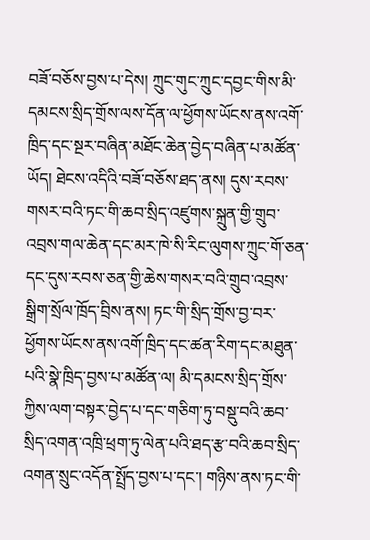བཟོ་བཅོས་བྱས་པ་དེས། ཀྲུང་གུང་ཀྲུང་དབྱང་གིས་མི་དམངས་སྲིད་གྲོས་ལས་དོན་ལ་ཕྱོགས་ཡོངས་ནས་འགོ་ཁྲིད་དང་སྔར་བཞིན་མཐོང་ཆེན་བྱེད་བཞིན་པ་མཚོན་ཡོད། ཐེངས་འདིའི་བཟོ་བཅོས་ཐད་ནས། དུས་རབས་གསར་བའི་ཏང་གི་ཆབ་སྲིད་འཛུགས་སྐྲུན་གྱི་གྲུབ་འབྲས་གལ་ཆེན་དང་མར་ཁེ་སི་རིང་ལུགས་ཀྲུང་གོ་ཅན་དང་དུས་རབས་ཅན་གྱི་ཆེས་གསར་བའི་གྲུབ་འབྲས་སྒྲིག་སྲོལ་ཁྲོད་བྲིས་ནས། ཏང་གི་སྲིད་གྲོས་བྱ་བར་ཕྱོགས་ཡོངས་ནས་འགོ་ཁྲིད་དང་ཚན་རིག་དང་མཐུན་པའི་སྣེ་ཁྲིད་བྱས་པ་མཚོན་ལ། མི་དམངས་སྲིད་གྲོས་ཀྱིས་ལག་བསྟར་བྱེད་པ་དང་གཅིག་ཏུ་བསྡུ་བའི་ཆབ་སྲིད་འགན་འཁྲི་ཕྲག་ཏུ་ལེན་པའི་ཐད་རྩ་བའི་ཆབ་སྲིད་འགན་སྲུང་འདོན་སྤྲོད་བྱས་པ་དང་། གཉིས་ནས་ཏང་གི་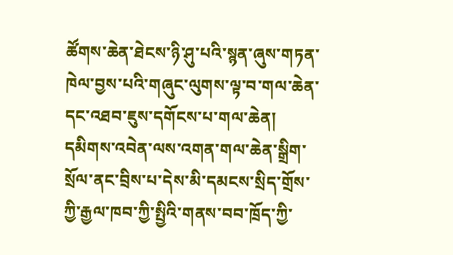ཚོགས་ཆེན་ཐེངས་ཉི་ཤུ་པའི་སྙན་ཞུས་གཏན་ཁེལ་བྱས་པའི་གཞུང་ལུགས་ལྟ་བ་གལ་ཆེན་དང་འཐབ་ཇུས་དགོངས་པ་གལ་ཆེན། དམིགས་འབེན་ལས་འགན་གལ་ཆེན་སྒྲིག་སྲོལ་ནང་བྲིས་པ་དེས་མི་དམངས་སྲིད་གྲོས་ཀྱི་རྒྱལ་ཁབ་ཀྱི་སྤྱིའི་གནས་བབ་ཁྲོད་ཀྱི་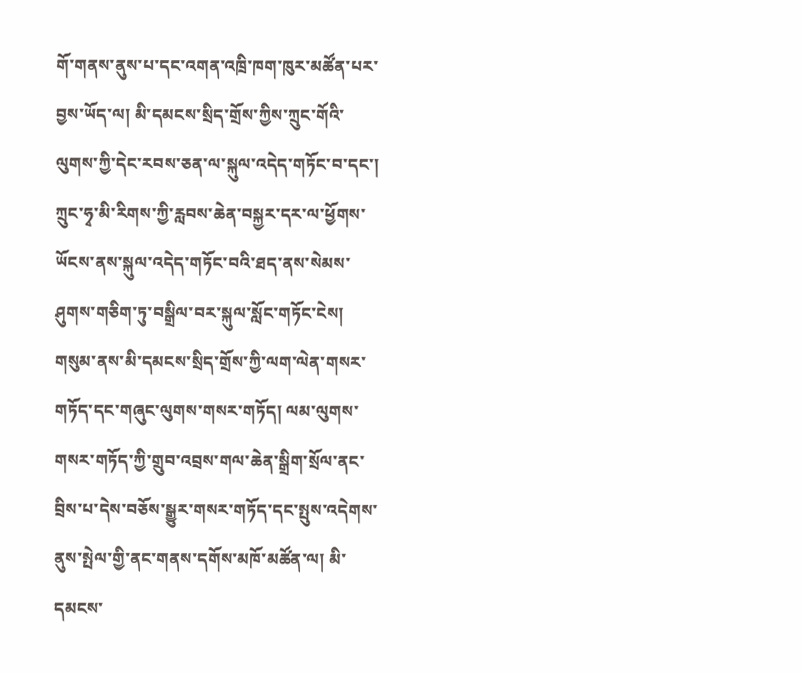གོ་གནས་ནུས་པ་དང་འགན་འཁྲི་ཁག་ཁུར་མཚོན་པར་བྱས་ཡོད་ལ། མི་དམངས་སྲིད་གྲོས་ཀྱིས་ཀྲུང་གོའི་ལུགས་ཀྱི་དེང་རབས་ཅན་ལ་སྐུལ་འདེད་གཏོང་བ་དང་། ཀྲུང་ཧྭ་མི་རིགས་ཀྱི་རླབས་ཆེན་བསྐྱར་དར་ལ་ཕྱོགས་ཡོངས་ནས་སྐུལ་འདེད་གཏོང་བའི་ཐད་ནས་སེམས་ཤུགས་གཅིག་ཏུ་བསྒྲིལ་བར་སྐུལ་སློང་གཏོང་ངེས། གསུམ་ནས་མི་དམངས་སྲིད་གྲོས་ཀྱི་ལག་ལེན་གསར་གཏོད་དང་གཞུང་ལུགས་གསར་གཏོད། ལམ་ལུགས་གསར་གཏོད་ཀྱི་གྲུབ་འབྲས་གལ་ཆེན་སྒྲིག་སྲོལ་ནང་བྲིས་པ་དེས་བཅོས་སྒྱུར་གསར་གཏོད་དང་སྤུས་འདེགས་ནུས་སྤེལ་གྱི་ནང་གནས་དགོས་མཁོ་མཚོན་ལ། མི་དམངས་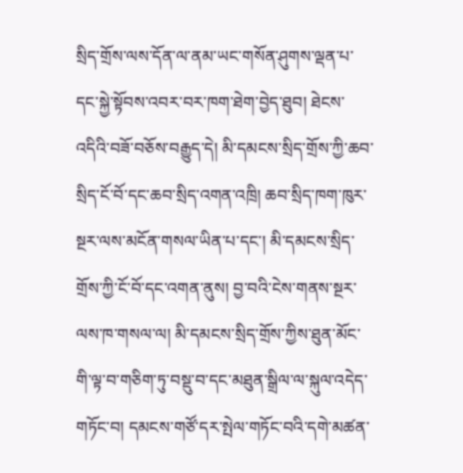སྲིད་གྲོས་ལས་དོན་ལ་ནམ་ཡང་གསོན་ཤུགས་ལྡན་པ་དང་སྐྱེ་སྟོབས་འབར་བར་ཁག་ཐེག་བྱེད་ཐུབ། ཐེངས་འདིའི་བཟོ་བཅོས་བརྒྱུད་དེ། མི་དམངས་སྲིད་གྲོས་ཀྱི་ཆབ་སྲིད་ངོ་བོ་དང་ཆབ་སྲིད་འགན་འཁྲི། ཆབ་སྲིད་ཁག་ཁུར་སྔར་ལས་མངོན་གསལ་ཡིན་པ་དང་། མི་དམངས་སྲིད་གྲོས་ཀྱི་ངོ་བོ་དང་འགན་ནུས། བྱ་བའི་ངེས་གནས་སྔར་ལས་ཁ་གསལ་ལ། མི་དམངས་སྲིད་གྲོས་ཀྱིས་ཐུན་མོང་གི་ལྟ་བ་གཅིག་ཏུ་བསྡུ་བ་དང་མཐུན་སྒྲིལ་ལ་སྐུལ་འདེད་གཏོང་བ། དམངས་གཙོ་དར་སྤེལ་གཏོང་བའི་དགེ་མཚན་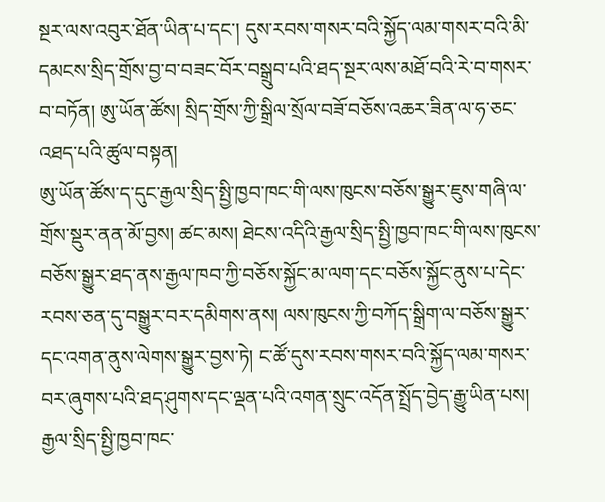སྔར་ལས་འབུར་ཐོན་ཡིན་པ་དང་། དུས་རབས་གསར་བའི་སྐྱོད་ལམ་གསར་བའི་མི་དམངས་སྲིད་གྲོས་བྱ་བ་བཟང་བོར་བསྒྲུབ་པའི་ཐད་སྔར་ལས་མཐོ་བའི་རེ་བ་གསར་བ་བཏོན། ཨུ་ཡོན་ཚོས། སྲིད་གྲོས་ཀྱི་སྒྲིལ་སྲོལ་བཟོ་བཅོས་འཆར་ཟིན་ལ་ཧ་ཅང་འཐད་པའི་ཚུལ་བསྟན།
ཨུ་ཡོན་ཚོས་ད་དུང་རྒྱལ་སྲིད་སྤྱི་ཁྱབ་ཁང་གི་ལས་ཁུངས་བཅོས་སྒྱུར་ཇུས་གཞི་ལ་གྲོས་སྡུར་ནན་མོ་བྱས། ཚང་མས། ཐེངས་འདིའི་རྒྱལ་སྲིད་སྤྱི་ཁྱབ་ཁང་གི་ལས་ཁུངས་བཅོས་སྒྱུར་ཐད་ནས་རྒྱལ་ཁབ་ཀྱི་བཅོས་སྐྱོང་མ་ལག་དང་བཅོས་སྐྱོང་ནུས་པ་དེང་རབས་ཅན་དུ་བསྒྱུར་བར་དམིགས་ནས། ལས་ཁུངས་ཀྱི་བཀོད་སྒྲིག་ལ་བཅོས་སྒྱུར་དང་འགན་ནུས་ལེགས་སྒྱུར་བྱས་ཏེ། ང་ཚོ་དུས་རབས་གསར་བའི་སྐྱོད་ལམ་གསར་བར་ཞུགས་པའི་ཐད་ཤུགས་དང་ལྡན་པའི་འགན་སྲུང་འདོན་སྤྲོད་བྱེད་རྒྱུ་ཡིན་པས། རྒྱལ་སྲིད་སྤྱི་ཁྱབ་ཁང་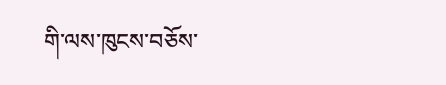གི་ལས་ཁུངས་བཅོས་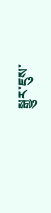སྒྱུར་ཇུས་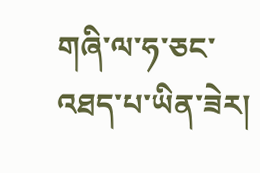གཞི་ལ་ཧ་ཅང་འཐད་པ་ཡིན་ཟེར།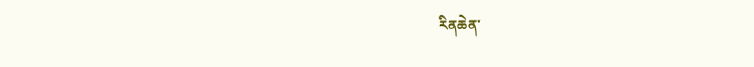རིནཆེན་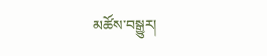མཚོས་བསྒྱུར།